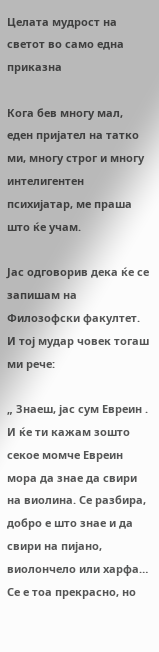Целата мудрост на светот во само една приказна

Кога бев многу мал, еден пријател на татко ми, многу строг и многу интелигентен психијатар, ме праша што ќе учам.

Јас одговорив дека ќе се запишам на Филозофски факултет. И тој мудар човек тогаш ми рече:

„ Знаеш, јас сум Евреин . И ќе ти кажам зошто секое момче Евреин мора да знае да свири на виолина. Се разбира, добро е што знае и да свири на пијано, виолончело или харфа… Се е тоа прекрасно, но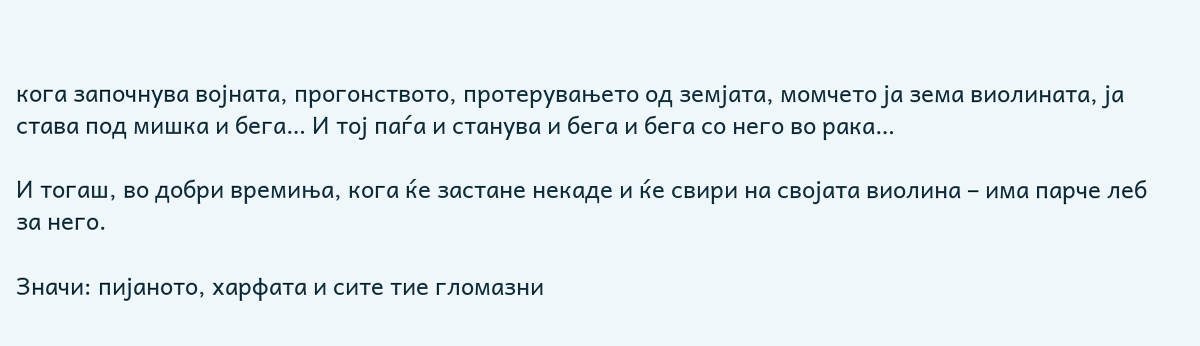кога започнува војната, прогонството, протерувањето од земјата, момчето ја зема виолината, ја става под мишка и бега… И тој паѓа и станува и бега и бега со него во рака…

И тогаш, во добри времиња, кога ќе застане некаде и ќе свири на својата виолина – има парче леб за него.

Значи: пијаното, харфата и сите тие гломазни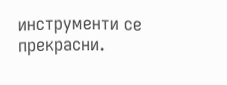инструменти се прекрасни.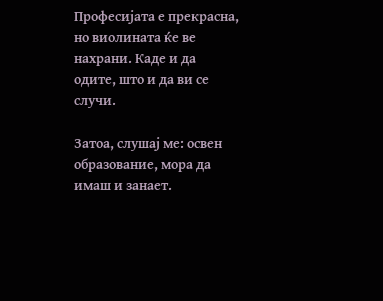Професијата е прекрасна, но виолината ќе ве нахрани. Каде и да одите, што и да ви се случи.

Затоа, слушај ме: освен образование, мора да имаш и занает.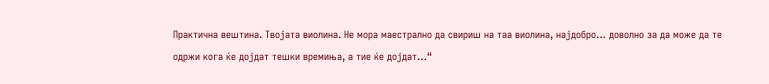Практична вештина. Твојата виолина. Не мора маестрално да свириш на таа виолина, најдобро… доволно за да може да те одржи кога ќе дојдат тешки времиња, а тие ќе дојдат…“